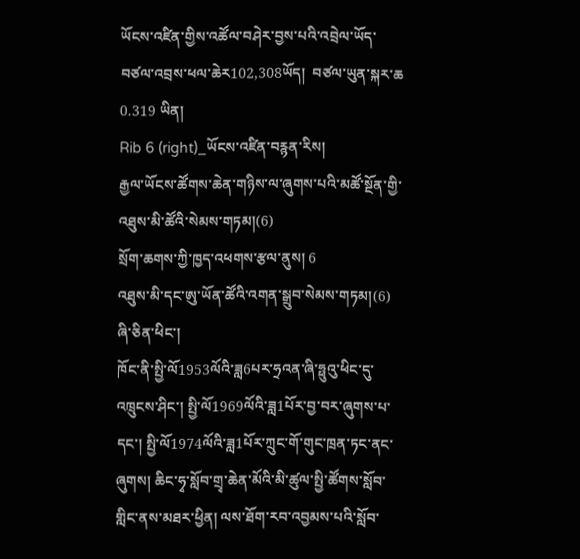ཡོངས་འཛིན་གྱིས་འཚོལ་བཤེར་བྱས་པའི་འབྲེལ་ཡོད་བཙལ་འབྲས་ཕལ་ཆེར102,308ཡོད།  བཙལ་ཡུན་སྐར་ཆ 0.319 ཡིན།
Rib 6 (right)_ཡོངས་འཛིན་བརྙན་རིས།
རྒྱལ་ཡོངས་ཚོགས་ཆེན་གཉིས་ལ་ཞུགས་པའི་མཚོ་སྔོན་གྱི་འཐུས་མི་ཚོའི་སེམས་གཏམ།(6)
སྲོག་ཆགས་ཀྱི་ཁྱད་འཕགས་རྩལ་ནུས། 6
འཐུས་མི་དང་ཨུ་ཡོན་ཚོའི་འགན་སྒྲུབ་སེམས་གཏམ།(6)
ཞི་ཅིན་ཕིང་།
ཁོང་ནི་སྤྱི་ལོ1953ལོའི་ཟླ6པར་ཧྲའན་ཞི་ཧྥུའུ་ཕིང་དུ་འཁྲུངས་ཤིང་། སྤྱི་ལོ1969ལོའི་ཟླ1པོར་བྱ་བར་ཞུགས་པ་དང་། སྤྱི་ལོ1974ལོའི་ཟླ1པོར་ཀྲུང་གོ་གུང་ཁྲན་ཏང་ནང་ཞུགས། ཆིང་ཧྭ་སློབ་གྲྭ་ཆེན་མོའི་མི་ཚུལ་སྤྱི་ཚོགས་སློབ་གླིང་ནས་མཐར་ཕྱིན། ལས་ཐོག་རབ་འབྱམས་པའི་སློབ་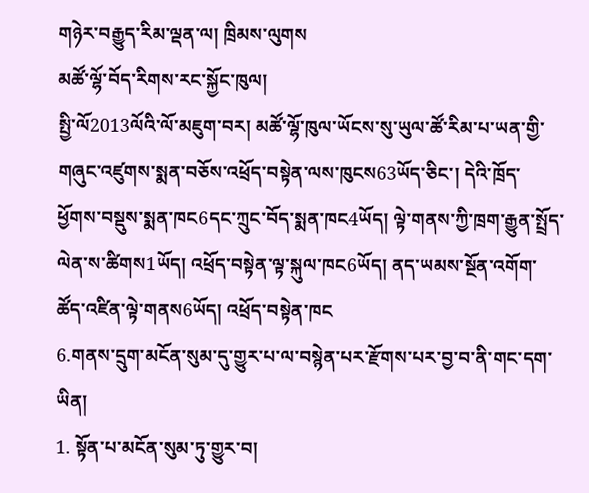གཉེར་བརྒྱུད་རིམ་ལྡན་ལ། ཁྲིམས་ལུགས
མཚོ་ལྷོ་བོད་རིགས་རང་སྐྱོང་ཁུལ།
སྤྱི་ལོ2013ལོའི་ལོ་མཇུག་བར། མཚོ་ལྷོ་ཁུལ་ཡོངས་སུ་ཡུལ་ཚོ་རིམ་པ་ཡན་གྱི་གཞུང་འཛུགས་སྨན་བཅོས་འཕྲོད་བསྟེན་ལས་ཁུངས63ཡོད་ཅིང་། དེའི་ཁྲོད་ཕྱོགས་བསྡུས་སྨན་ཁང6དང་ཀྲུང་བོད་སྨན་ཁང4ཡོད། ལྟེ་གནས་ཀྱི་ཁྲག་རྒྱུན་སྤྲོད་ལེན་ས་ཚིགས1ཡོད། འཕྲོད་བསྟེན་ལྟ་སྐུལ་ཁང6ཡོད། ནད་ཡམས་སྔོན་འགོག་ཚོད་འཛིན་ལྟེ་གནས6ཡོད། འཕྲོད་བསྟེན་ཁང
6.གནས་དྲུག་མངོན་སུམ་དུ་གྱུར་པ་ལ་བསྙེན་པར་རྫོགས་པར་བྱ་བ་ནི་གང་དག་ཡིན།
1. སྟོན་པ་མངོན་སུམ་ཏུ་གྱུར་བ།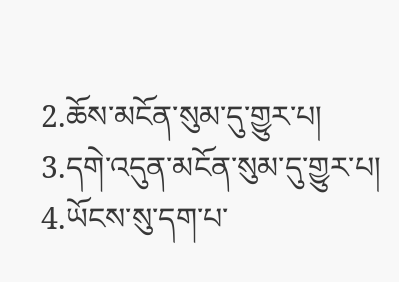2.ཆོས་མངོན་སུམ་དུ་གྱུར་པ། 3.དགེ་འདུན་མངོན་སུམ་དུ་གྱུར་པ། 4.ཡོངས་སུ་དག་པ་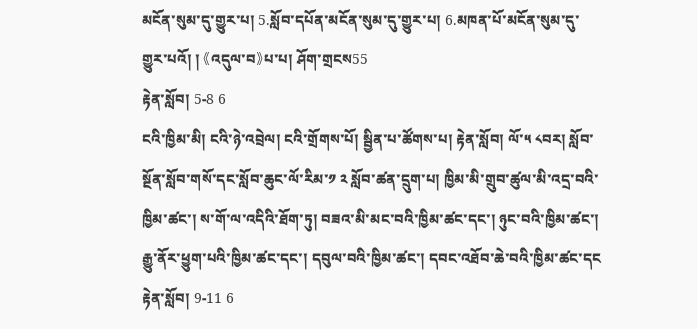མངོན་སུམ་དུ་གྱུར་པ། 5.སློབ་དཔོན་མངོན་སུམ་དུ་གྱུར་པ། 6.མཁན་པོ་མངོན་སུམ་དུ་གྱུར་པའོ། ། 《འདུལ་བ》པ་པ། ཤོག་གྲངས55
རྟེན་སློབ། 5-8 6
ངའི་ཁྱིམ་མི། ངའི་ཉེ་འབྲེལ། ངའི་གྲོགས་པོ། སྦྱིན་པ་ཚོགས་པ། རྟེན་སློབ། ལོ་༥ ༨བར། སློབ་སྔོན་སློབ་གསོ་དང་སློབ་ཆུང་ལོ་རིམ་༡ ༢ སློབ་ཚན་དྲུག་པ། ཁྱིམ་མི་གྲུབ་ཚུལ་མི་འདྲ་བའི་ཁྱིམ་ཚང་། ས་གོ་ལ་འདིའི་ཐོག་ཏུ། བཟའ་མི་མང་བའི་ཁྱིམ་ཚང་དང་། ཉུང་བའི་ཁྱིམ་ཚང་། རྒྱུ་ནོར་ཕྱུག་པའི་ཁྱིམ་ཚང་དང་། དབུལ་བའི་ཁྱིམ་ཚང་། དབང་འཐོབ་ཆེ་བའི་ཁྱིམ་ཚང་དང
རྟེན་སློབ། 9-11 6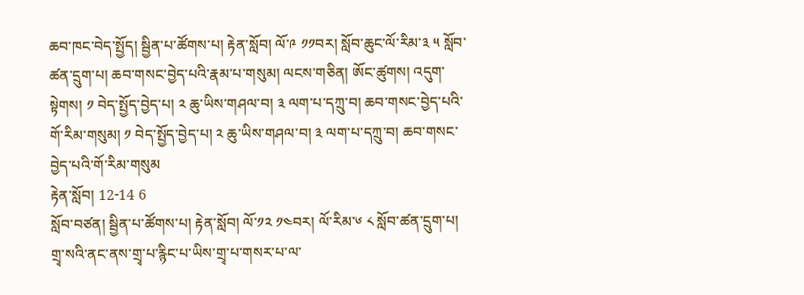ཆབ་ཁང་བེད་སྤྱོད། སྦྱིན་པ་ཚོགས་པ། རྟེན་སློབ། ལོ་༩ ༡༡བར། སློབ་ཆུང་ལོ་རིམ་༣ ༥ སློབ་ཚན་དྲུག་པ། ཆབ་གསང་བྱེད་པའི་རྣམ་པ་གསུམ། ལངས་གཅིན། ཨོང་ཚུགས། འདུག་སྟེགས། ༡ བེད་སྤྱོད་བྱེད་པ། ༢ ཆུ་ཡིས་གཤལ་བ། ༣ ལག་པ་དཀྲུ་བ། ཆབ་གསང་བྱེད་པའི་གོ་རིམ་གསུམ། ༡ བེད་སྤྱོད་བྱེད་པ། ༢ ཆུ་ཡིས་གཤལ་བ། ༣ ལག་པ་དཀྲུ་བ། ཆབ་གསང་བྱེད་པའི་གོ་རིམ་གསུམ
རྟེན་སློབ། 12-14 6
སློབ་བཙན། སྦྱིན་པ་ཚོགས་པ། རྟེན་སློབ། ལོ་༡༢ ༡༤བར། ལོ་རིམ་༦ ༨ སློབ་ཚན་དྲུག་པ། གྲྭ་སའི་ནང་ནས་གྲྭ་པ་རྙིང་པ་ཡིས་གྲྭ་པ་གསར་པ་ལ་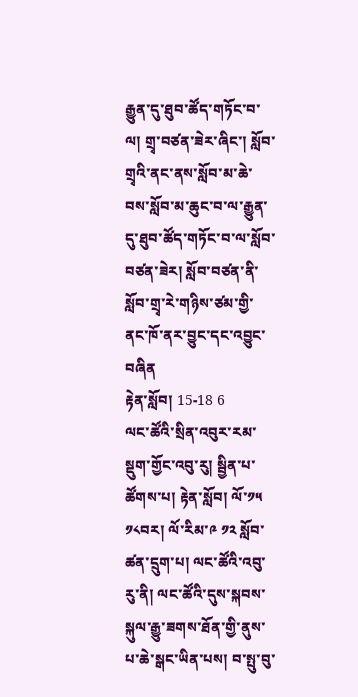རྒྱུན་དུ་ཐུབ་ཚོད་གཏོང་བ་ལ། གྲྭ་བཙན་ཟེར་ཞིང་། སློབ་གྲྭའི་ནང་ནས་སློབ་མ་ཆེ་བས་སློབ་མ་ཆུང་བ་ལ་རྒྱུན་དུ་ཐུབ་ཚོད་གཏོང་བ་ལ་སློབ་བཙན་ཟེར། སློབ་བཙན་ནི་སློབ་གྲྭ་རེ་གཉིས་ཙམ་གྱི་ནང་ཁོ་ནར་བྱུང་དང་འབྱུང་བཞིན
རྟེན་སློབ། 15-18 6
ལང་ཚོའི་སྲིན་འབུར་རམ་སྡུག་གྱོང་འབུ་རུ། སྦྱིན་པ་ཚོགས་པ། རྟེན་སློབ། ལོ་༡༥ ༡༨བར། ལོ་རིམ་༩ ༡༢ སློབ་ཚན་དྲུག་པ། ལང་ཚོའི་འབུ་རུ་ནི། ལང་ཚོའི་དུས་སྐབས་སྐུལ་རྒྱུ་ཟགས་ཐོན་གྱི་ནུས་པ་ཆེ་སྒང་ཡིན་པས། བ་སྤུ་བུ་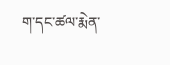ག་དང་ཚལ་རྨེན་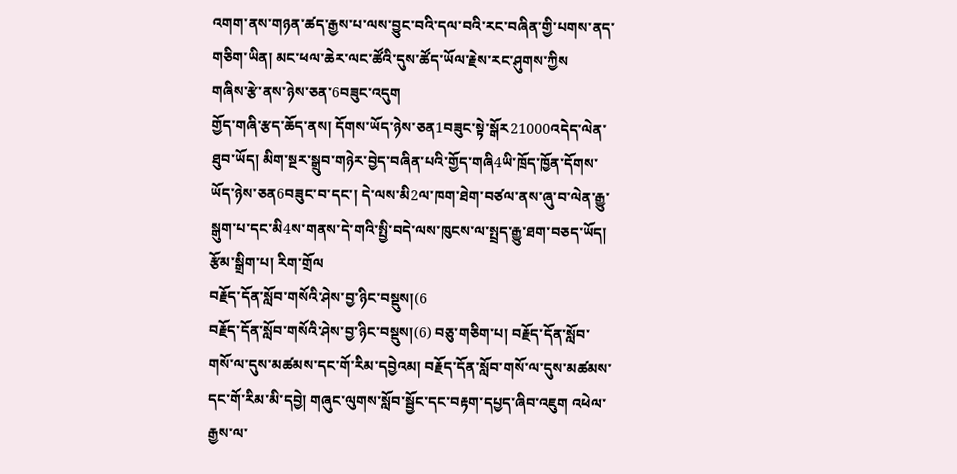འགག་ནས་གཉན་ཚད་རྒྱས་པ་ལས་བྱུང་བའི་དལ་བའི་རང་བཞིན་གྱི་པགས་ནད་གཅིག་ཡིན། མང་ཕལ་ཆེར་ལང་ཚོའི་དུས་ཚོད་ཡོལ་རྗེས་རང་ཤུགས་ཀྱིས
གཞིས་རྩེ་ནས་ཉེས་ཅན་6བཟུང་འདུག
གྱོད་གཞི་རྩད་ཆོད་ནས། དོགས་ཡོད་ཉེས་ཅན1བཟུང་སྟེ་སྒོར21000འདེད་ལེན་ཐུབ་ཡོད། མིག་སྔར་སྒྲུབ་གཉེར་བྱེད་བཞིན་པའི་གྱོད་གཞི4ཡི་ཁྲོད་ཁྱོན་དོགས་ཡོད་ཉེས་ཅན6བཟུང་བ་དང་། དེ་ལས་མི2ལ་ཁག་ཐེག་བཙལ་ནས་ཞུ་བ་ལེན་རྒྱུ་སྒུག་པ་དང་མི4ས་གནས་དེ་གའི་སྤྱི་བདེ་ལས་ཁུངས་ལ་སྤྲད་རྒྱུ་ཐག་བཅད་ཡོད། རྩོམ་སྒྲིག་པ། རིག་གྲོལ
བརྗོད་དོན་སློབ་གསོའི་ཤེས་བྱ་ཉིང་བསྡུས།(6
བརྗོད་དོན་སློབ་གསོའི་ཤེས་བྱ་ཉིང་བསྡུས།(6) བཅུ་གཅིག་པ། བརྗོད་དོན་སློབ་གསོ་ལ་དུས་མཚམས་དང་གོ་རིམ་དབྱེའམ། བརྗོད་དོན་སློབ་གསོ་ལ་དུས་མཚམས་དང་གོ་རིམ་མི་དབྱེ། གཞུང་ལུགས་སློབ་སྦྱོང་དང་བརྟག་དཔྱད་ཞིབ་འཇུག འཕེལ་རྒྱས་ལ་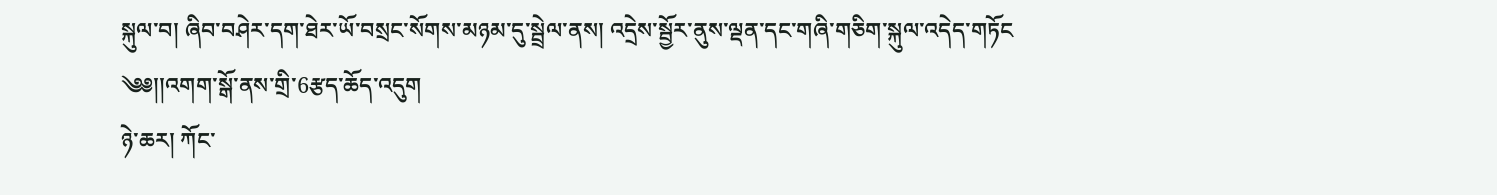སྐུལ་བ། ཞིབ་བཤེར་དག་ཐེར་ཡོ་བསྲང་སོགས་མཉམ་དུ་སྦྲེལ་ནས། འདྲེས་སྦྱོར་ནུས་ལྡན་དང་གཞི་གཅིག་སྐུལ་འདེད་གཏོང
༄༅།།འགག་སྒོ་ནས་གྲི་6རྩད་ཆོད་འདུག
ཉེ་ཆར། ཀོང་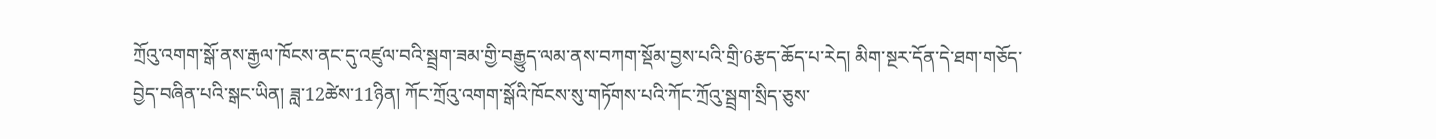ཀྲོའུ་འགག་སྒོ་ནས་རྒྱལ་ཁོངས་ནང་དུ་འཛུལ་བའི་སྦྲག་ཟམ་གྱི་བརྒྱུད་ལམ་ནས་བཀག་སྡོམ་བྱས་པའི་གྲི་6རྩད་ཆོད་པ་རེད། མིག་སྔར་དོན་དེ་ཐག་གཅོད་བྱེད་བཞིན་པའི་སྒང་ཡིན། ཟླ་12ཚེས་11ཉིན། ཀོང་ཀྲོའུ་འགག་སྒོའི་ཁོངས་སུ་གཏོགས་པའི་ཀོང་ཀྲོའུ་སྦྲག་སྲིད་ཅུས་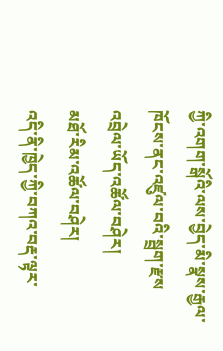ཀྱི་འགག་སྒོའི་ལས་བྱེད་མི་སྣས་རྒྱལ་ཁོངས་ནང་འཛུལ་བའི་སྦྲག་རྫས
འབྲེལ་ཡོད་འཚོལ་བཤེར།
མཐོ་རིམ་འཚོལ་བཤེར།
འདི་ནི་ཁྱེད་ཀྱི་བཀའ་བརྡ་ལྟར་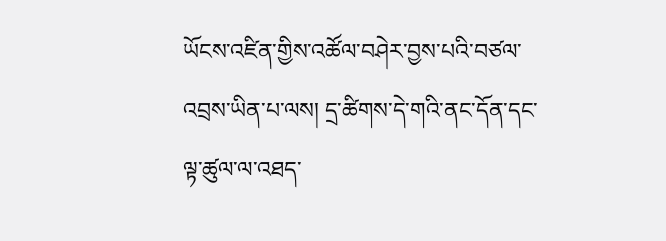ཡོངས་འཛིན་གྱིས་འཚོལ་བཤེར་བྱས་པའི་བཙལ་འབྲས་ཡིན་པ་ལས། དྲ་ཚིགས་དེ་གའི་ནང་དོན་དང་ལྟ་ཚུལ་ལ་འཐད་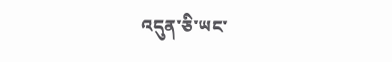འདུན་ཅི་ཡང་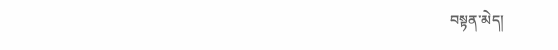བསྟན་མེད།